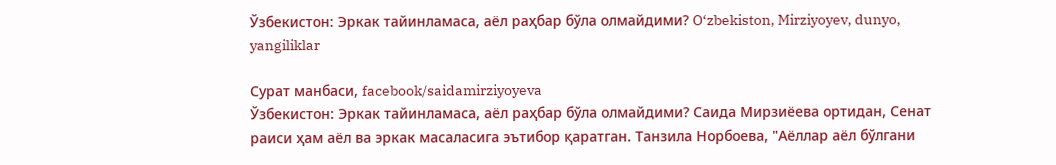Ўзбекистон: Эркак тайинламаса, аёл раҳбар бўла олмайдими? O‘zbekiston, Mirziyoyev, dunyo, yangiliklar

Сурат манбаси, facebook/saidamirziyoyeva
Ўзбекистон: Эркак тайинламаса, аёл раҳбар бўла олмайдими? Саида Мирзиёева ортидан, Сенат раиси ҳам аёл ва эркак масаласига эътибор қаратган. Танзила Норбоева, "Аёллар аёл бўлгани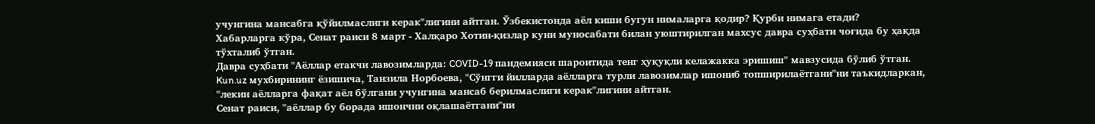учунгина мансабга қўйилмаслиги керак"лигини айтган. Ўзбекистонда аёл киши бугун нималарга қодир? Қурби нимага етади?
Хабарларга кўра, Сенат раиси 8 март - Халқаро Хотин-қизлар куни муносабати билан уюштирилган махсус давра суҳбати чоғида бу ҳақда тўхталиб ўтган.
Давра суҳбати "Аёллар етакчи лавозимларда: COVID-19 пандемияси шароитида тенг ҳуқуқли келажакка эришиш" мавзусида бўлиб ўтган.
Kun.uz мухбирининг ёзишича, Танзила Норбоева, "Сўнгги йилларда аёлларга турли лавозимлар ишониб топширилаётгани"ни таъкидларкан, "лекин аёлларга фақат аёл бўлгани учунгина мансаб берилмаслиги керак"лигини айтган.
Сенат раиси, "аёллар бу борада ишончни оқлашаётгани"ни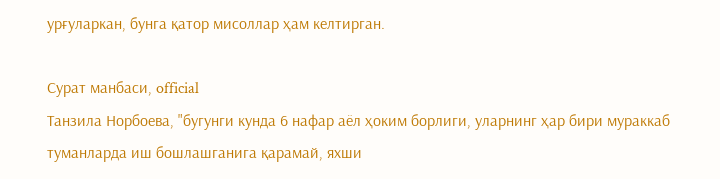урғуларкан, бунга қатор мисоллар ҳам келтирган.

Сурат манбаси, official
Танзила Норбоева, "бугунги кунда 6 нафар аёл ҳоким борлиги, уларнинг ҳар бири мураккаб туманларда иш бошлашганига қарамай, яхши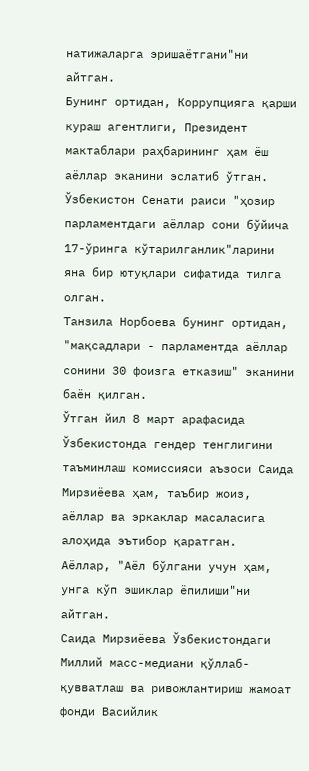натижаларга эришаётгани"ни айтган.
Бунинг ортидан, Коррупцияга қарши кураш агентлиги, Президент мактаблари раҳбарининг ҳам ёш аёллар эканини эслатиб ўтган.
Ўзбекистон Сенати раиси "ҳозир парламентдаги аёллар сони бўйича 17-ўринга кўтарилганлик"ларини яна бир ютуқлари сифатида тилга олган.
Танзила Норбоева бунинг ортидан, "мақсадлари - парламентда аёллар сонини 30 фоизга етказиш" эканини баён қилган.
Ўтган йил 8 март арафасида Ўзбекистонда гендер тенглигини таъминлаш комиссияси аъзоси Саида Мирзиёева ҳам, таъбир жоиз, аёллар ва эркаклар масаласига алоҳида эътибор қаратган.
Аёллар, "Аёл бўлгани учун ҳам, унга кўп эшиклар ёпилиши"ни айтган.
Саида Мирзиёева Ўзбекистондаги Миллий масс-медиани қўллаб-қувватлаш ва ривожлантириш жамоат фонди Васийлик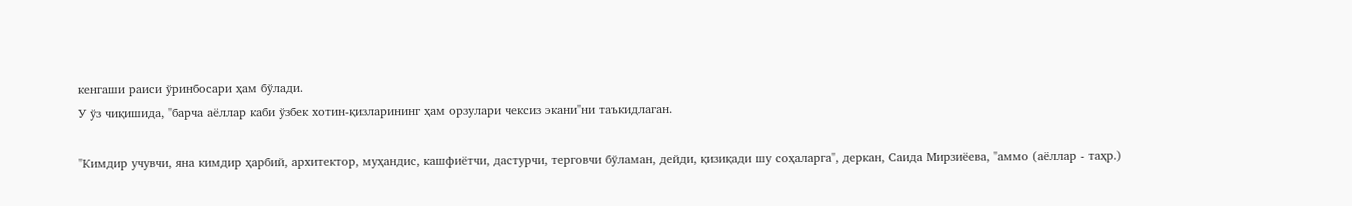кенгаши раиси ўринбосари ҳам бўлади.
У ўз чиқишида, "барча аёллар каби ўзбек хотин-қизларининг ҳам орзулари чексиз экани"ни таъкидлаган.

"Кимдир учувчи, яна кимдир ҳарбий, архитектор, муҳандис, кашфиётчи, дастурчи, терговчи бўламан, дейди, қизиқади шу соҳаларга", деркан, Саида Мирзиёева, "аммо (аёллар - таҳр.)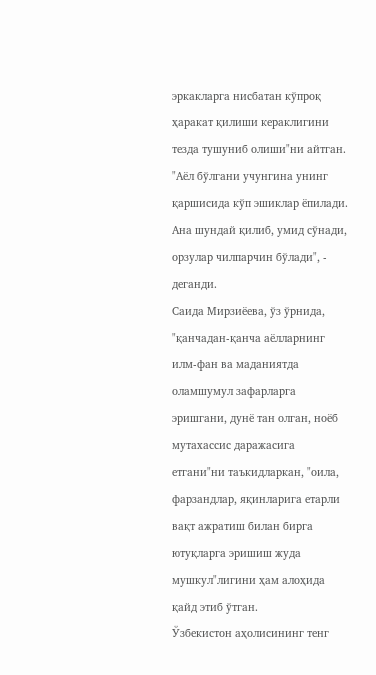эркакларга нисбатан кўпроқ ҳаракат қилиши кераклигини тезда тушуниб олиши"ни айтган.
"Аёл бўлгани учунгина унинг қаршисида кўп эшиклар ёпилади. Ана шундай қилиб, умид сўнади, орзулар чилпарчин бўлади", - деганди.
Саида Мирзиёева, ўз ўрнида, "қанчадан-қанча аёлларнинг илм-фан ва маданиятда оламшумул зафарларга эришгани, дунё тан олган, ноёб мутахассис даражасига етгани"ни таъкидларкан, "оила, фарзандлар, яқинларига етарли вақт ажратиш билан бирга ютуқларга эришиш жуда мушкул"лигини ҳам алоҳида қайд этиб ўтган.
Ўзбекистон аҳолисининг тенг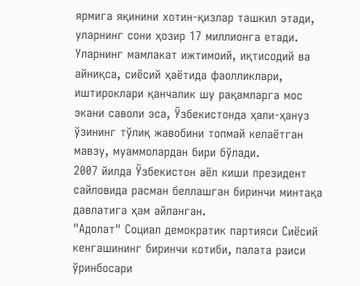ярмига яқинини хотин-қизлар ташкил этади, уларнинг сони ҳозир 17 миллионга етади.
Уларнинг мамлакат ижтимоий, иқтисодий ва айниқса, сиёсий ҳаётида фаолликлари, иштироклари қанчалик шу рақамларга мос экани саволи эса, Ўзбекистонда ҳали-ҳануз ўзининг тўлиқ жавобини топмай келаётган мавзу, муаммолардан бири бўлади.
2007 йилда Ўзбекистон аёл киши президент сайловида расман беллашган биринчи минтақа давлатига ҳам айланган.
"Адолат" Социал демократик партияси Сиёсий кенгашининг биринчи котиби, палата раиси ўринбосари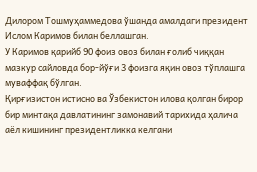Дилором Тошмуҳаммедова ўшанда амалдаги президент Ислом Каримов билан беллашган.
У Каримов қарийб 90 фоиз овоз билан ғолиб чиққан мазкур сайловда бор-йўғи 3 фоизга яқин овоз тўплашга муваффақ бўлган.
Қирғизистон истисно ва Ўзбекистон илова қолган бирор бир минтақа давлатининг замонавий тарихида ҳалича аёл кишининг президентликка келгани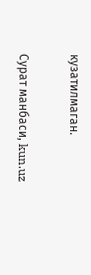кузатилмаган.

Сурат манбаси, kun.uz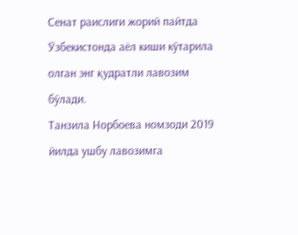Сенат раислиги жорий пайтда Ўзбекистонда аёл киши кўтарила олган энг қудратли лавозим бўлади.
Танзила Норбоева номзоди 2019 йилда ушбу лавозимга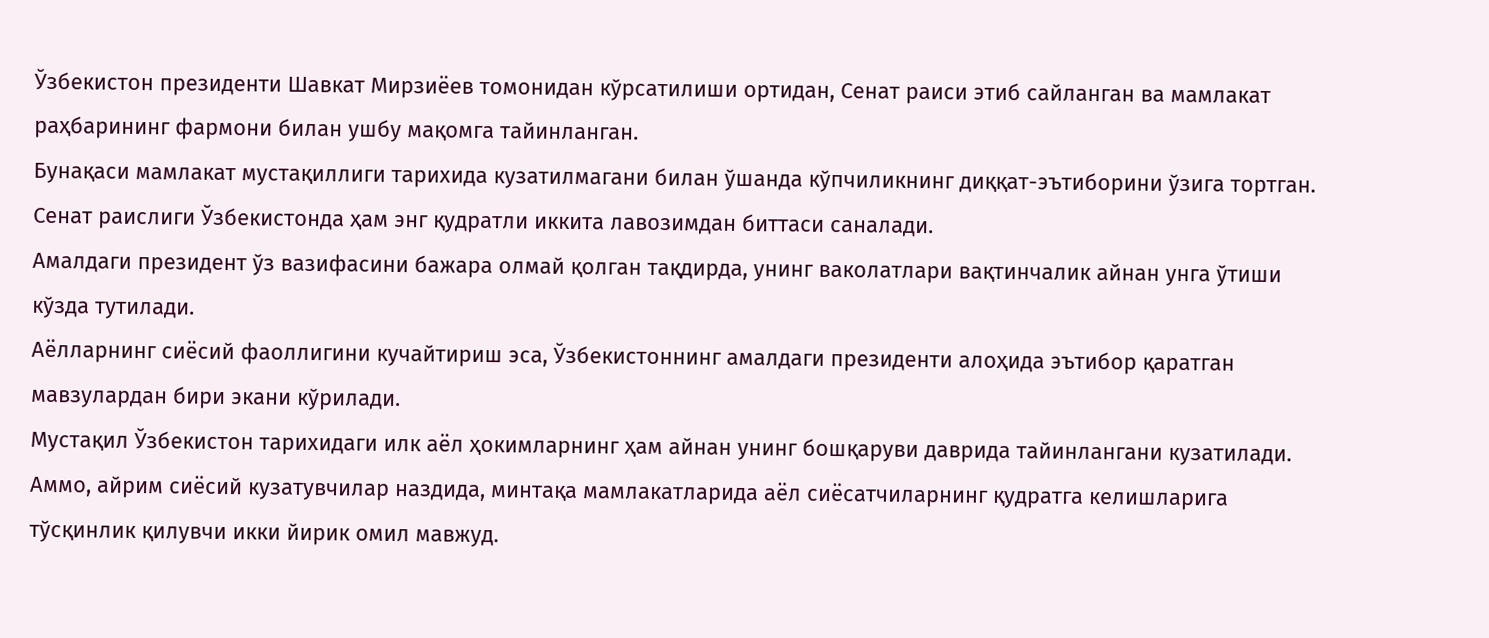Ўзбекистон президенти Шавкат Мирзиёев томонидан кўрсатилиши ортидан, Сенат раиси этиб сайланган ва мамлакат раҳбарининг фармони билан ушбу мақомга тайинланган.
Бунақаси мамлакат мустақиллиги тарихида кузатилмагани билан ўшанда кўпчиликнинг диққат-эътиборини ўзига тортган.
Сенат раислиги Ўзбекистонда ҳам энг қудратли иккита лавозимдан биттаси саналади.
Амалдаги президент ўз вазифасини бажара олмай қолган тақдирда, унинг ваколатлари вақтинчалик айнан унга ўтиши кўзда тутилади.
Аёлларнинг сиёсий фаоллигини кучайтириш эса, Ўзбекистоннинг амалдаги президенти алоҳида эътибор қаратган мавзулардан бири экани кўрилади.
Мустақил Ўзбекистон тарихидаги илк аёл ҳокимларнинг ҳам айнан унинг бошқаруви даврида тайинлангани кузатилади.
Аммо, айрим сиёсий кузатувчилар наздида, минтақа мамлакатларида аёл сиёсатчиларнинг қудратга келишларига тўсқинлик қилувчи икки йирик омил мавжуд.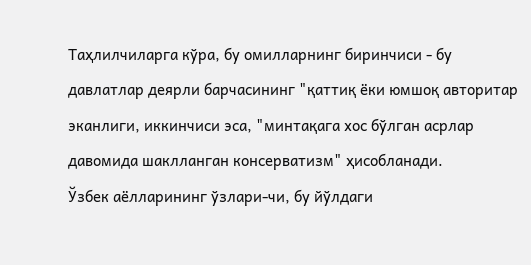Таҳлилчиларга кўра, бу омилларнинг биринчиси - бу давлатлар деярли барчасининг "қаттиқ ёки юмшоқ авторитар эканлиги, иккинчиси эса, "минтақага хос бўлган асрлар давомида шаклланган консерватизм" ҳисобланади.
Ўзбек аёлларининг ўзлари-чи, бу йўлдаги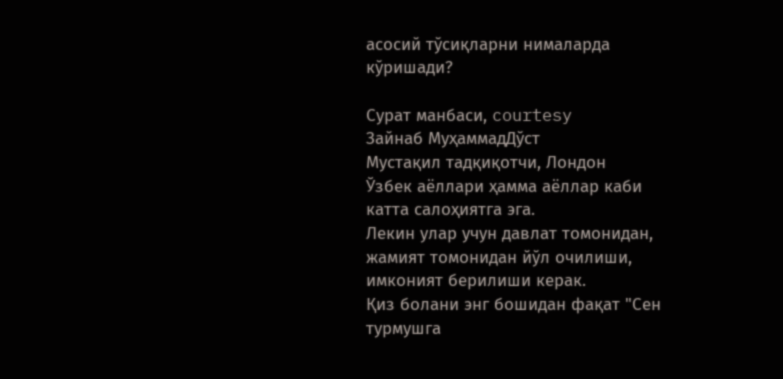асосий тўсиқларни нималарда кўришади?

Сурат манбаси, courtesy
Зайнаб МуҳаммадДўст
Мустақил тадқиқотчи, Лондон
Ўзбек аёллари ҳамма аёллар каби катта салоҳиятга эга.
Лекин улар учун давлат томонидан, жамият томонидан йўл очилиши, имконият берилиши керак.
Қиз болани энг бошидан фақат "Сен турмушга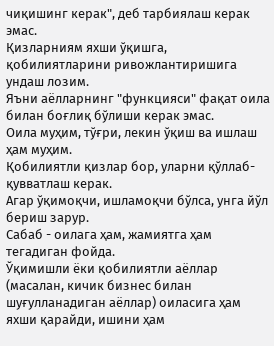чиқишинг керак", деб тарбиялаш керак эмас.
Қизларниям яхши ўқишга, қобилиятларини ривожлантиришига ундаш лозим.
Яъни аёлларнинг "функцияси" фақат оила билан боғлиқ бўлиши керак эмас.
Оила муҳим, тўғри, лекин ўқиш ва ишлаш ҳам муҳим.
Қобилиятли қизлар бор, уларни қўллаб-қувватлаш керак.
Агар ўқимоқчи, ишламоқчи бўлса, унга йўл бериш зарур.
Сабаб - оилага ҳам, жамиятга ҳам тегадиган фойда.
Ўқимишли ёки қобилиятли аёллар (масалан, кичик бизнес билан шуғулланадиган аёллар) оиласига ҳам яхши қарайди, ишини ҳам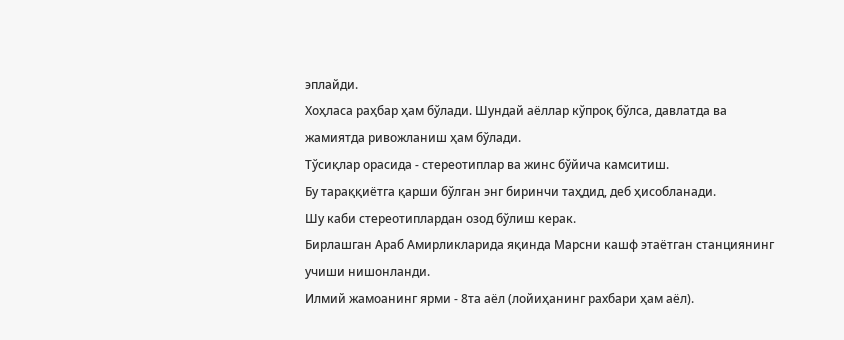эплайди.
Хоҳласа раҳбар ҳам бўлади. Шундай аёллар кўпроқ бўлса, давлатда ва жамиятда ривожланиш ҳам бўлади.
Тўсиқлар орасида - стереотиплар ва жинс бўйича камситиш.
Бу тараққиётга қарши бўлган энг биринчи таҳдид, деб ҳисобланади.
Шу каби стереотиплардан озод бўлиш керак.
Бирлашган Араб Амирликларида яқинда Марсни кашф этаётган станциянинг учиши нишонланди.
Илмий жамоанинг ярми - 8та аёл (лойиҳанинг рахбари ҳам аёл).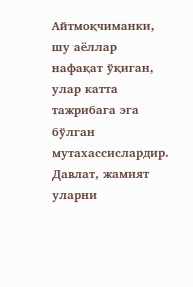Айтмоқчиманки, шу аёллар нафақат ўқиган, улар катта тажрибага эга бўлган мутахассислардир.
Давлат, жамият уларни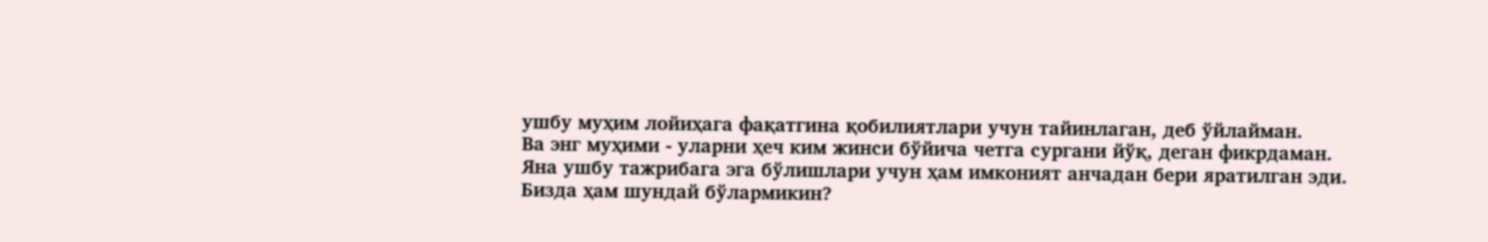ушбу муҳим лойиҳага фақатгина қобилиятлари учун тайинлаган, деб ўйлайман.
Ва энг муҳими - уларни ҳеч ким жинси бўйича четга сургани йўқ, деган фикрдаман.
Яна ушбу тажрибага эга бўлишлари учун ҳам имконият анчадан бери яратилган эди.
Бизда ҳам шундай бўлармикин?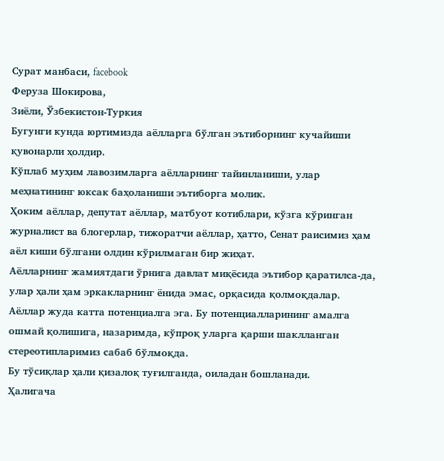Сурат манбаси, facebook
Феруза Шокирова,
Зиёли, Ўзбекистон-Туркия
Бугунги кунда юртимизда аёлларга бўлган эътиборнинг кучайиши қувонарли ҳолдир.
Кўплаб муҳим лавозимларга аёлларнинг тайинланиши, улар меҳнатининг юксак баҳоланиши эътиборга молик.
Ҳоким аёллар, депутат аёллар, матбуот котиблари, кўзга кўринган журналист ва блогерлар, тижоратчи аёллар, ҳатто, Сенат раисимиз ҳам аёл киши бўлгани олдин кўрилмаган бир жиҳат.
Аёлларнинг жамиятдаги ўрнига давлат миқёсида эътибор қаратилса-да, улар ҳали ҳам эркакларнинг ёнида эмас, орқасида қолмоқдалар.
Аёллар жуда катта потенциалга эга. Бу потенциалларининг амалга ошмай қолишига, назаримда, кўпроқ уларга қарши шаклланган стереотипларимиз сабаб бўлмоқда.
Бу тўсиқлар ҳали қизалоқ туғилганда, оиладан бошланади.
Ҳалигача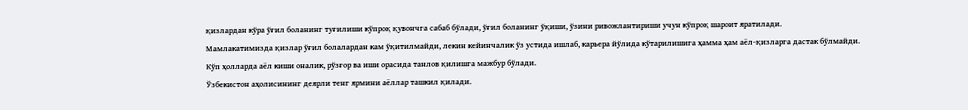қизлардан кўра ўғил боланинг туғилиши кўпроқ қувончга сабаб бўлади, ўғил боланинг ўқиши, ўзини ривожлантириши учун кўпроқ шароит яратилади.
Мамлакатимизда қизлар ўғил болалардан кам ўқитилмайди, лекин кейинчалик ўз устида ишлаб, карьера йўлида кўтарилишига ҳамма ҳам аёл-қизларга дастак бўлмайди.
Кўп ҳолларда аёл киши оналик, рўзғор ва иши орасида танлов қилишга мажбур бўлади.
Ўзбекистон аҳолисининг деярли тенг ярмини аёллар ташкил қилади.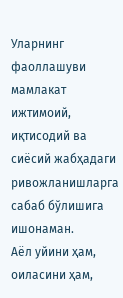Уларнинг фаоллашуви мамлакат ижтимоий, иқтисодий ва сиёсий жабҳадаги ривожланишларга сабаб бўлишига ишонаман.
Аёл уйини ҳам, оиласини ҳам,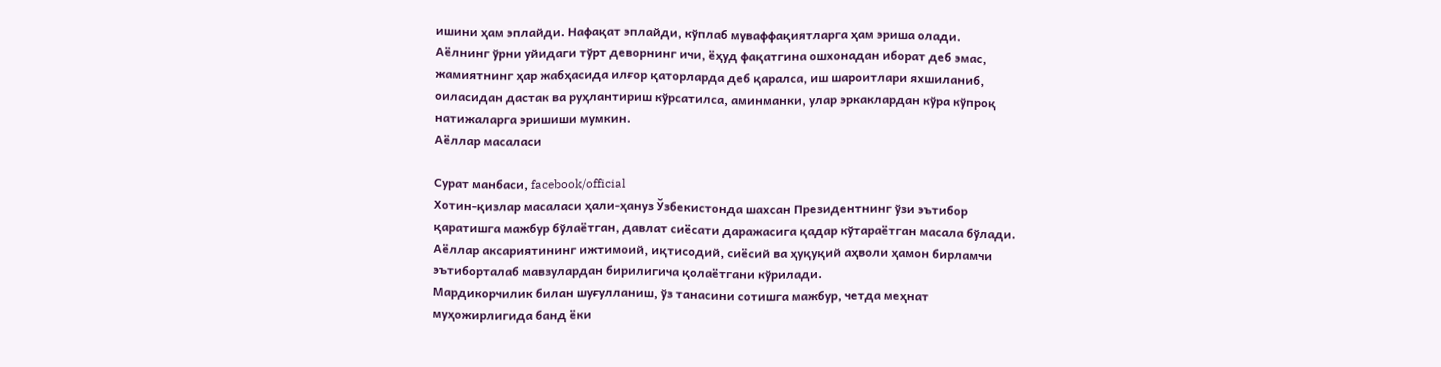ишини ҳам эплайди. Нафақат эплайди, кўплаб муваффақиятларга ҳам эриша олади.
Аёлнинг ўрни уйидаги тўрт деворнинг ичи, ёҳуд фақатгина ошхонадан иборат деб эмас, жамиятнинг ҳар жабҳасида илғор қаторларда деб қаралса, иш шароитлари яхшиланиб, оиласидан дастак ва руҳлантириш кўрсатилса, аминманки, улар эркаклардан кўра кўпроқ натижаларга эришиши мумкин.
Аёллар масаласи

Сурат манбаси, facebook/official
Хотин-қизлар масаласи ҳали-ҳануз Ўзбекистонда шахсан Президентнинг ўзи эътибор қаратишга мажбур бўлаётган, давлат сиёсати даражасига қадар кўтараётган масала бўлади.
Аёллар аксариятининг ижтимоий, иқтисодий, сиёсий ва ҳуқуқий аҳволи ҳамон бирламчи эътиборталаб мавзулардан бирилигича қолаётгани кўрилади.
Мардикорчилик билан шуғулланиш, ўз танасини сотишга мажбур, четда меҳнат муҳожирлигида банд ёки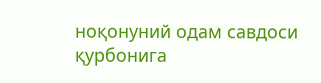ноқонуний одам савдоси қурбонига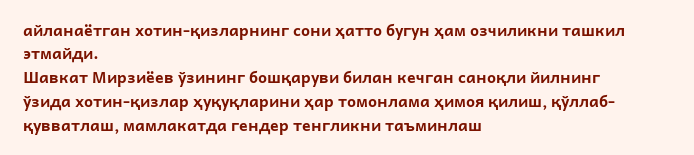айланаётган хотин-қизларнинг сони ҳатто бугун ҳам озчиликни ташкил этмайди.
Шавкат Мирзиёев ўзининг бошқаруви билан кечган саноқли йилнинг ўзида хотин-қизлар ҳуқуқларини ҳар томонлама ҳимоя қилиш, қўллаб-қувватлаш, мамлакатда гендер тенгликни таъминлаш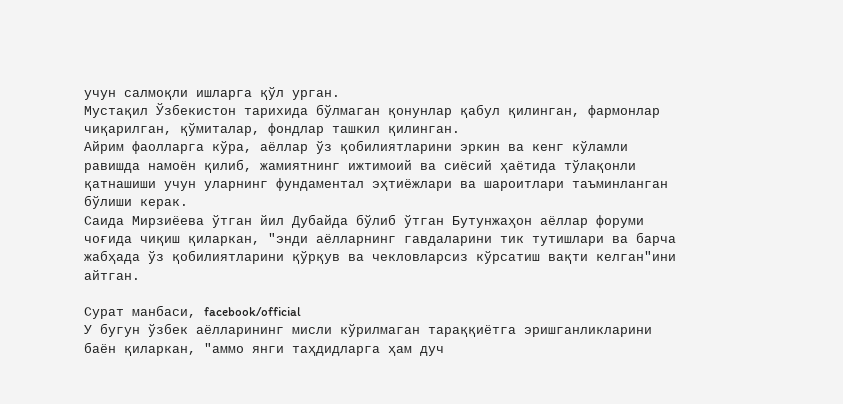учун салмоқли ишларга қўл урган.
Мустақил Ўзбекистон тарихида бўлмаган қонунлар қабул қилинган, фармонлар чиқарилган, қўмиталар, фондлар ташкил қилинган.
Айрим фаолларга кўра, аёллар ўз қобилиятларини эркин ва кенг кўламли равишда намоён қилиб, жамиятнинг ижтимоий ва сиёсий ҳаётида тўлақонли қатнашиши учун уларнинг фундаментал эҳтиёжлари ва шароитлари таъминланган бўлиши керак.
Саида Мирзиёева ўтган йил Дубайда бўлиб ўтган Бутунжаҳон аёллар форуми чоғида чиқиш қиларкан, "энди аёлларнинг гавдаларини тик тутишлари ва барча жабҳада ўз қобилиятларини қўрқув ва чекловларсиз кўрсатиш вақти келган"ини айтган.

Сурат манбаси, facebook/official
У бугун ўзбек аёлларининг мисли кўрилмаган тараққиётга эришганликларини баён қиларкан, "аммо янги таҳдидларга ҳам дуч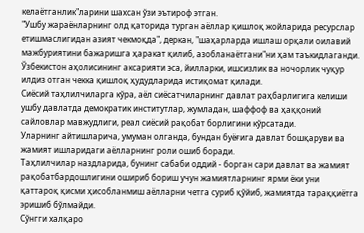келаётганлик"ларини шахсан ўзи эътироф этган.
"Ушбу жараёнларнинг олд қаторида турган аёллар қишлоқ жойларида ресурслар етишмаслигидан азият чекмоқда", деркан, "шаҳарларда ишлаш орқали оилавий мажбуриятини бажаришга ҳаракат қилиб, азобланаётгани"ни ҳам таъкидлаганди.
Ўзбекистон аҳолисининг аксарияти эса, йилларки, ишсизлик ва ночорлик чуқур илдиз отган чекка қишлоқ ҳудудларида истиқомат қилади.
Сиёсий таҳлилчиларга кўра, аёл сиёсатчиларнинг давлат раҳбарлигига келиши ушбу давлатда демократик институтлар, жумладан, шаффоф ва ҳаққоний сайловлар мавжудлиги, реал сиёсий рақобат борлигини кўрсатади.
Уларнинг айтишларича, умуман олганда, бундан буёғига давлат бошқаруви ва жамият ишларидаги аёлларнинг роли ошиб боради.
Таҳлилчилар наздларида, бунинг сабаби оддий - борган сари давлат ва жамият рақобатбардошлигини ошириб бориш учун жамиятларнинг ярми ёки уни қаттароқ қисми ҳисобланмиш аёлларни четга суриб қўйиб, жамиятда тараққиётга эришиб бўлмайди.
Сўнгги халқаро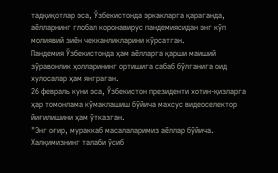тадқиқотлар эса, Ўзбекистонда эркакларга қараганда, аёлларнинг глобал коронавирус пандемиясидан энг кўп молиявий зиён чекканликларини кўрсатган.
Пандемия Ўзбекистонда ҳам аёлларга қарши маиший зўравонлик ҳолларининг ортишига сабаб бўлганига оид хулосалар ҳам янграган.
26 февраль куни эса, Ўзбекистон президенти хотин-қизларга ҳар томонлама кўмаклашиш бўйича махсус видеоселектор йиғилишини ҳам ўтказган.
"Энг оғир, мураккаб масалаларимиз аёллар бўйича. Халқимизнинг талаби ўсиб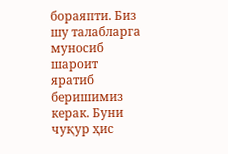бораяпти. Биз шу талабларга муносиб шароит яратиб беришимиз керак. Буни чуқур ҳис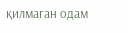қилмаган одам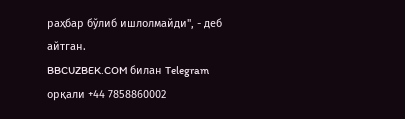раҳбар бўлиб ишлолмайди", - деб айтган.
BBCUZBEK.COM билан Telegram орқали +44 7858860002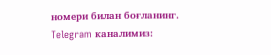номери билан боғланинг. Telegram каналимиз: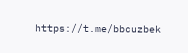https://t.me/bbcuzbek